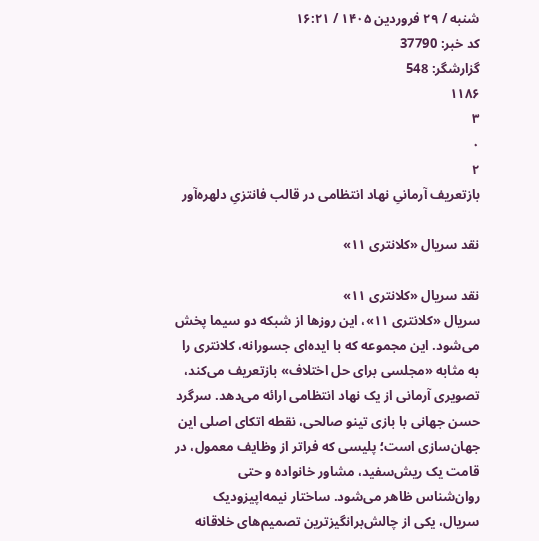شنبه / ۲۹ فروردین ۱۴۰۵ / ۱۶:۲۱
کد خبر: 37790
گزارشگر: 548
۱۱۸۶
۳
۰
۲
بازتعریف آرمانیِ نهاد انتظامی در قالب فانتزیِ دلهره‌آور

نقد سریال «کلانتری ۱۱»

نقد سریال «کلانتری ۱۱»
سریال «کلانتری ۱۱»، این روزها از شبکه دو سیما پخش می‌شود. این مجموعه که با ایده‌ای جسورانه، کلانتری را به مثابه «مجلسی برای حل اختلاف» بازتعریف می‌کند، تصویری آرمانی از یک نهاد انتظامی ارائه می‌دهد. سرگرد حسن جهانی با بازی تینو صالحی، نقطه اتکای اصلی این جهان‌سازی است؛ پلیسی که فراتر از وظایف معمول، در قامت یک ریش‌سفید، مشاور خانواده و حتی روان‌شناس ظاهر می‌شود. ساختار نیمه‌اپیزودیک سریال، یکی از چالش‌برانگیزترین تصمیم‌های خلاقانه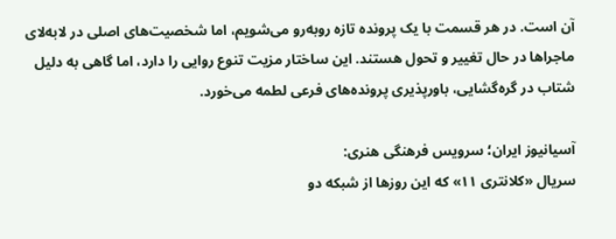آن است. در هر قسمت با یک پرونده تازه روبه‌رو می‌شویم، اما شخصیت‌های اصلی در لابه‌لای ماجراها در حال تغییر و تحول هستند. این ساختار مزیت تنوع روایی را دارد، اما گاهی به دلیل شتاب در گره‌گشایی، باورپذیری پرونده‌های فرعی لطمه می‌خورد.

آسیانیوز ایران؛ سرویس فرهنگی هنری:
سریال «کلانتری ۱۱» که این روزها از شبکه دو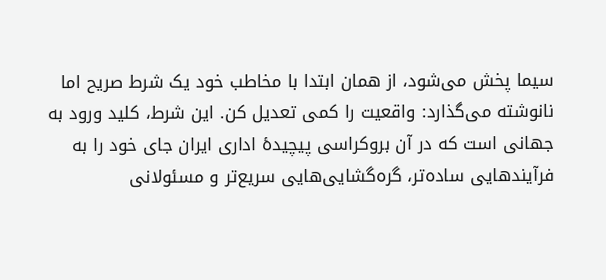سیما پخش می‌شود، از همان ابتدا با مخاطب خود یک شرط صریح اما نانوشته می‌گذارد: واقعیت را کمی تعدیل کن. این شرط، کلید ورود به جهانی است که در آن بروکراسی پیچیدهٔ اداری ایران جای خود را به فرآیندهایی ساده‌تر، گره‌گشایی‌هایی سریع‌تر و مسئولانی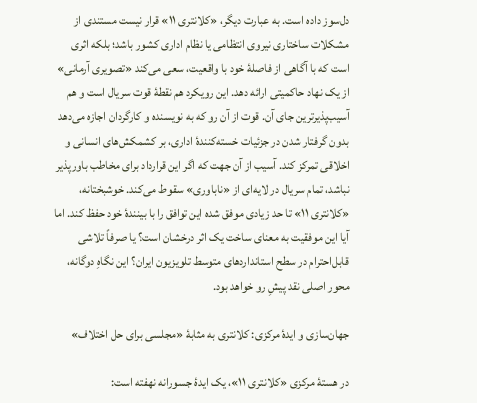دل‌سوز داده است. به عبارت دیگر، «کلانتری ۱۱» قرار نیست مستندی از مشکلات ساختاری نیروی انتظامی یا نظام اداری کشور باشد؛ بلکه اثری است که با آگاهی از فاصلهٔ خود با واقعیت، سعی می‌کند «تصویری آرمانی» از یک نهاد حاکمیتی ارائه دهد. این رویکرد هم نقطهٔ قوت سریال است و هم آسیب‌پذیرترین جای آن. قوت از آن رو که به نویسنده و کارگردان اجازه می‌دهد بدون گرفتار شدن در جزئیات خسته‌کنندهٔ اداری، بر کشمکش‌های انسانی و اخلاقی تمرکز کند. آسیب از آن جهت که اگر این قرارداد برای مخاطب باورپذیر نباشد، تمام سریال در لایه‌ای از «ناباوری» سقوط می‌کند. خوشبختانه، «کلانتری ۱۱» تا حد زیادی موفق شده این توافق را با بینندهٔ خود حفظ کند. اما آیا این موفقیت به معنای ساخت یک اثر درخشان است؟ یا صرفاً تلاشی قابل‌احترام در سطح استانداردهای متوسط تلویزیون ایران؟ این نگاهِ دوگانه، محور اصلی نقد پیشِ رو خواهد بود.

جهان‌سازی و ایدهٔ مرکزی: کلانتری به مثابهٔ «مجلسی برای حل اختلاف»

در هستهٔ مرکزی «کلانتری ۱۱»، یک ایدهٔ جسورانه نهفته است: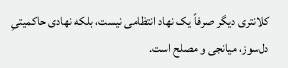کلانتری دیگر صرفاً یک نهاد انتظامی نیست، بلکه نهادی حاکمیتیِ دل‌سوز، میانجی و مصلح است.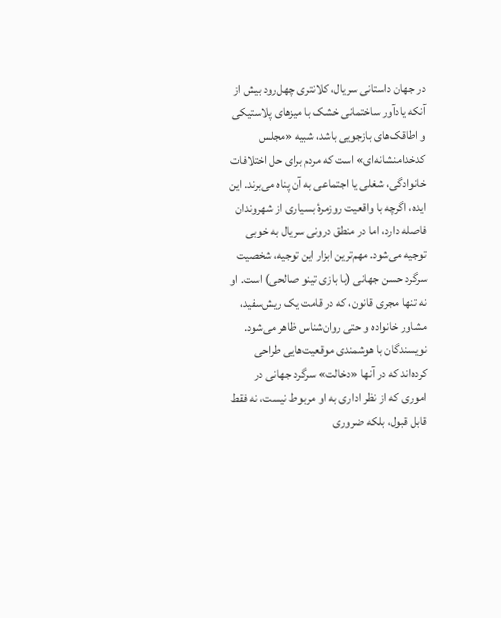در جهان داستانی سریال، کلانتری چهل‌رود بیش از آنکه یادآور ساختمانی خشک با میزهای پلاستیکی و اطاقک‌های بازجویی باشد، شبیه «مجلس کدخدامنشانه‌ای» است که مردم برای حل اختلافات خانوادگی، شغلی یا اجتماعی به آن پناه می‌برند. این ایده، اگرچه با واقعیت روزمرهٔ بسیاری از شهروندان فاصله دارد، اما در منطق درونی سریال به خوبی توجیه می‌شود. مهم‌ترین ابزار این توجیه، شخصیت سرگرد حسن جهانی (با بازی تینو صالحی) است. او نه تنها مجری قانون، که در قامت یک ریش‌سفید، مشاور خانواده و حتی روان‌شناس ظاهر می‌شود. نویسندگان با هوشمندی موقعیت‌هایی طراحی کرده‌اند که در آنها «دخالت» سرگرد جهانی در اموری که از نظر اداری به او مربوط نیست، نه فقط قابل قبول، بلکه ضروری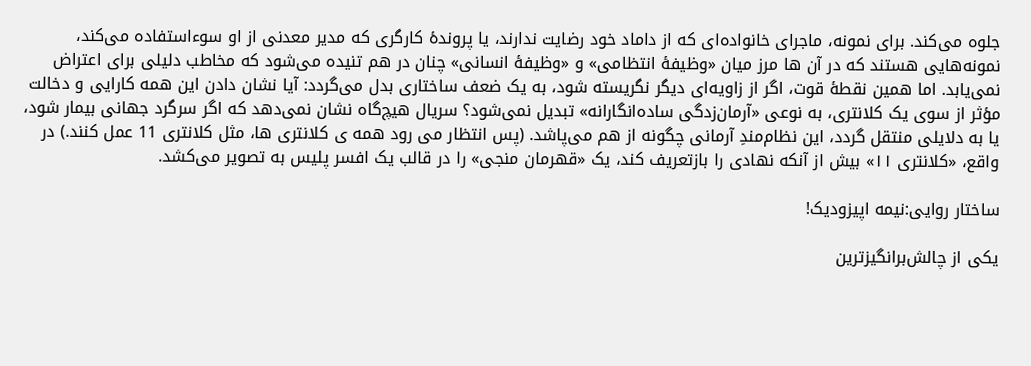جلوه می‌کند. برای نمونه، ماجرای خانواده‌ای که از داماد خود رضایت ندارند، یا پروندهٔ کارگری که مدیر معدنی از او سوءاستفاده می‌کند، نمونه‌هایی هستند که در آن ها مرز میان «وظیفهٔ انتظامی» و «وظیفهٔ انسانی» چنان در هم تنیده می‌شود که مخاطب دلیلی برای اعتراض نمی‌یابد. اما همین نقطهٔ قوت، اگر از زاویه‌ای دیگر نگریسته شود، به یک ضعف ساختاری بدل می‌گردد: آیا نشان دادن این همه کارایی و دخالت مؤثر از سوی یک کلانتری، به نوعی «آرمان‌زدگی ساده‌انگارانه» تبدیل نمی‌شود؟ سریال هیچ‌گاه نشان نمی‌دهد که اگر سرگرد جهانی بیمار شود، یا به دلایلی منتقل گردد، این نظام‌مندِ آرمانی چگونه از هم می‌پاشد. (پس انتظار می رود همه ی کلانتری ها، مثل کلانتری 11 عمل کنند.) در واقع، «کلانتری ۱۱» بیش از آنکه نهادی را بازتعریف کند، یک «قهرمان منجی» را در قالب یک افسر پلیس به تصویر می‌کشد.

ساختار روایی:نیمه اپیزودیک!

یکی از چالش‌برانگیزترین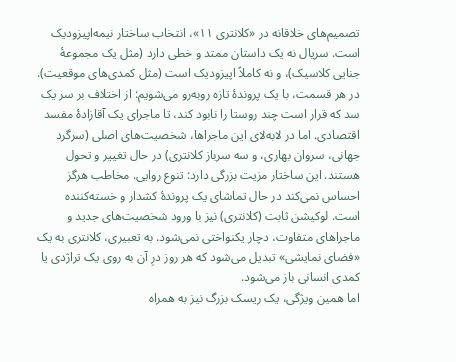تصمیم‌های خلاقانه در «کلانتری ۱۱»، انتخاب ساختار نیمه‌اپیزودیک است. سریال نه یک داستان ممتد و خطی دارد (مثل یک مجموعهٔ جنایی کلاسیک)، و نه کاملاً اپیزودیک است (مثل کمدی‌های موقعیت). در هر قسمت، با یک پروندهٔ تازه روبه‌رو می‌شویم: از اختلاف بر سر یک سد که قرار است چند روستا را نابود کند، تا ماجرای یک آقازادهٔ مفسد اقتصادی. اما در لابه‌لای این ماجراها، شخصیت‌های اصلی (سرگرد جهانی، سروان بهاری، و سه سرباز کلانتری) در حال تغییر و تحول هستند. این ساختار مزیت بزرگی دارد: تنوع روایی. مخاطب هرگز احساس نمی‌کند در حال تماشای یک پروندهٔ کشدار و خسته‌کننده است. لوکیشن ثابت (کلانتری) نیز با ورود شخصیت‌های جدید و ماجراهای متفاوت، دچار یکنواختی نمی‌شود. به تعبیری، کلانتری به یک «فضای نمایشی» تبدیل می‌شود که هر روز درِ آن به روی یک تراژدی یا کمدی انسانی باز می‌شود.
اما همین ویژگی، یک ریسک بزرگ نیز به همراه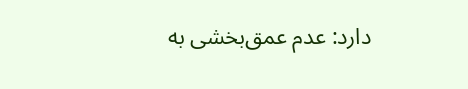دارد: عدم عمق‌بخشی به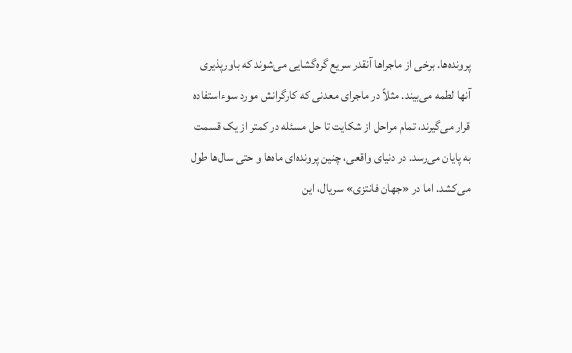پرونده‌ها. برخی از ماجراها آنقدر سریع گره‌گشایی می‌شوند که باورپذیری آنها لطمه می‌بیند. مثلاً در ماجرای معدنی که کارگرانش مورد سوءاستفاده قرار می‌گیرند، تمام مراحل از شکایت تا حل مسئله در کمتر از یک قسمت به پایان می‌رسد. در دنیای واقعی، چنین پرونده‌ای ماه‌ها و حتی سال‌ها طول می‌کشد. اما در «جهان فانتزی» سریال، این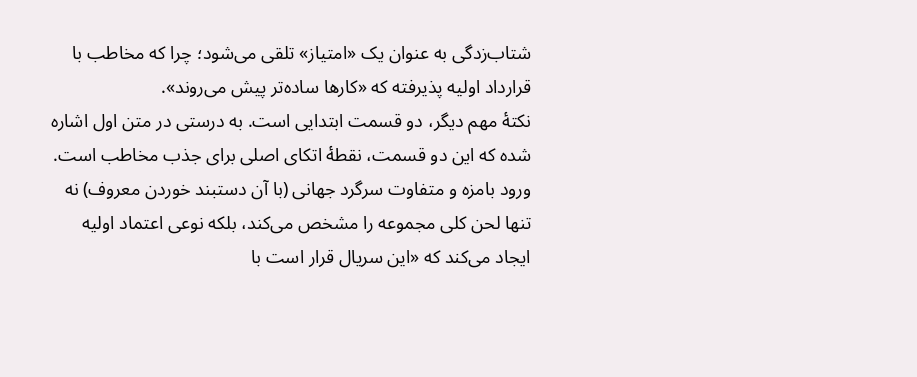شتاب‌زدگی به عنوان یک «امتیاز» تلقی می‌شود؛ چرا که مخاطب با قرارداد اولیه پذیرفته که «کارها ساده‌تر پیش می‌روند».
نکتهٔ مهم دیگر، دو قسمت ابتدایی است. به درستی در متن اول اشاره شده که این دو قسمت، نقطهٔ اتکای اصلی برای جذب مخاطب است. ورود بامزه و متفاوت سرگرد جهانی (با آن دستبند خوردن معروف) نه تنها لحن کلی مجموعه را مشخص می‌کند، بلکه نوعی اعتماد اولیه ایجاد می‌کند که «این سریال قرار است با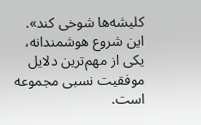کلیشه‌ها شوخی کند». این شروع هوشمندانه، یکی از مهم‌ترین دلایل موفقیت نسبی مجموعه است.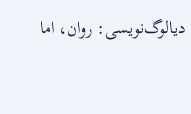دیالوگ‌نویسی: روان، اما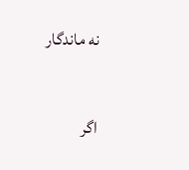نه ماندگار

اگر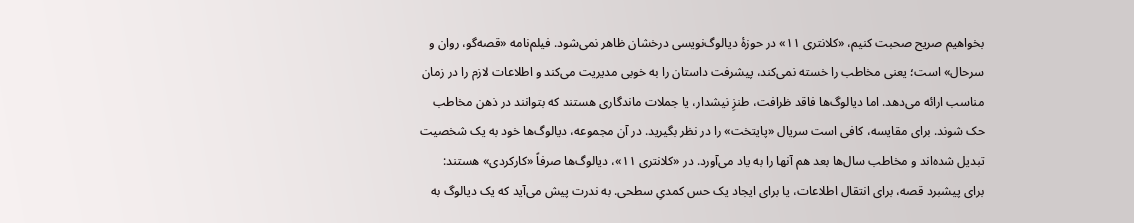بخواهیم صریح صحبت کنیم، «کلانتری ۱۱» در حوزهٔ دیالوگ‌نویسی درخشان ظاهر نمی‌شود. فیلم‌نامه «قصه‌گو، روان و سرحال» است؛ یعنی مخاطب را خسته نمی‌کند، پیشرفت داستان را به خوبی مدیریت می‌کند و اطلاعات لازم را در زمان مناسب ارائه می‌دهد. اما دیالوگ‌ها فاقد ظرافت، طنزِ نیشدار، یا جملات ماندگاری هستند که بتوانند در ذهن مخاطب حک شوند. برای مقایسه، کافی است سریال «پایتخت» را در نظر بگیرید. در آن مجموعه، دیالوگ‌ها خود به یک شخصیت تبدیل شده‌اند و مخاطب سال‌ها بعد هم آنها را به یاد می‌آورد. در «کلانتری ۱۱»، دیالوگ‌ها صرفاً «کارکردی» هستند: برای پیشبرد قصه، برای انتقال اطلاعات، یا برای ایجاد یک حس کمدیِ سطحی. به ندرت پیش می‌آید که یک دیالوگ به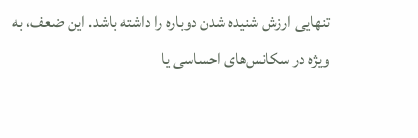تنهایی ارزش شنیده شدن دوباره را داشته باشد. این ضعف، به ویژه در سکانس‌های احساسی یا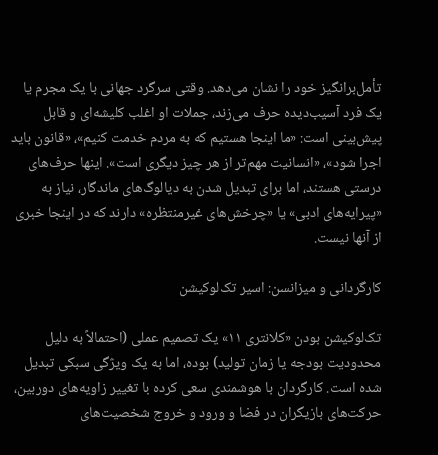تأمل‌برانگیز خود را نشان می‌دهد. وقتی سرگرد جهانی با یک مجرم یا یک فرد آسیب‌دیده حرف می‌زند، جملات او اغلب کلیشه‌ای و قابل پیش‌بینی است: «ما اینجا هستیم که به مردم خدمت کنیم»، «قانون باید اجرا شود»، «انسانیت مهم‌تر از هر چیز دیگری است». اینها حرف‌های درستی هستند، اما برای تبدیل شدن به دیالوگ‌های ماندگار، نیاز به «پیرایه‌های ادبی» یا «چرخش‌های غیرمنتظره» دارند که در اینجا خبری از آنها نیست.

کارگردانی و میزانسن: اسیر تک‌لوکیشن

تک‌لوکیشن بودن «کلانتری ۱۱» یک تصمیم عملی (احتمالاً به دلیل محدودیت بودجه یا زمان تولید) بوده، اما به یک ویژگی سبکی تبدیل شده است. کارگردان با هوشمندی سعی کرده با تغییر زاویه‌های دوربین، حرکت‌های بازیگران در فضا و ورود و خروج شخصیت‌های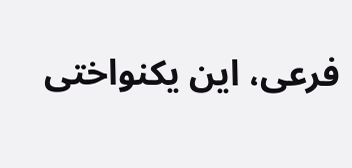فرعی، این یکنواختی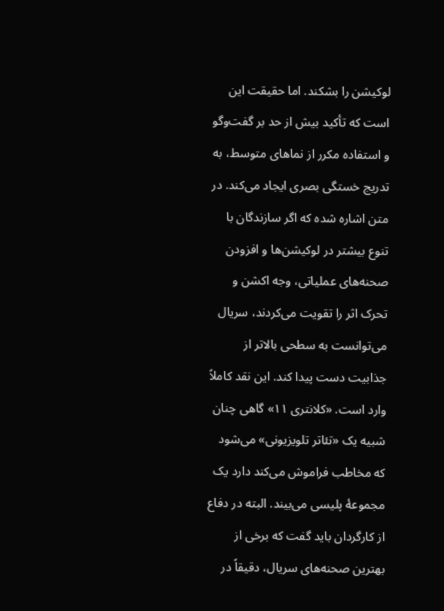لوکیشن را بشکند. اما حقیقت این است که تأکید بیش از حد بر گفت‌وگو و استفاده مکرر از نماهای متوسط، به تدریج خستگی بصری ایجاد می‌کند. در متن اشاره شده که اگر سازندگان با تنوع بیشتر در لوکیشن‌ها و افزودن صحنه‌های عملیاتی، وجه اکشن و تحرک اثر را تقویت می‌کردند، سریال می‌توانست به سطحی بالاتر از جذابیت دست پیدا کند. این نقد کاملاً وارد است. «کلانتری ۱۱» گاهی چنان شبیه یک «تئاتر تلویزیونی» می‌شود که مخاطب فراموش می‌کند دارد یک مجموعهٔ پلیسی می‌بیند. البته در دفاع از کارگردان باید گفت که برخی از بهترین صحنه‌های سریال، دقیقاً در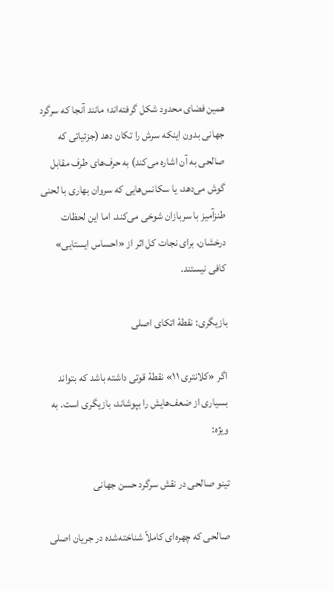همین فضای محدود شکل گرفته‌اند؛ مانند آنجا که سرگرد جهانی بدون اینکه سرش را تکان دهد (جزئیاتی که صالحی به آن اشاره می‌کند) به حرف‌های طرف مقابل گوش می‌دهد، یا سکانس‌هایی که سروان بهاری با لحنی طنزآمیز با سربازان شوخی می‌کند. اما این لحظات درخشان، برای نجات کل اثر از «احساس ایستایی» کافی نیستند.

بازیگری: نقطهٔ اتکای اصلی

اگر «کلانتری ۱۱» نقطهٔ قوتی داشته باشد که بتواند بسیاری از ضعف‌هایش را بپوشاند، بازیگری است. به ویژه:

تینو صالحی در نقش سرگرد حسن جهانی

صالحی که چهره‌ای کاملاً شناخته‌شده در جریان اصلی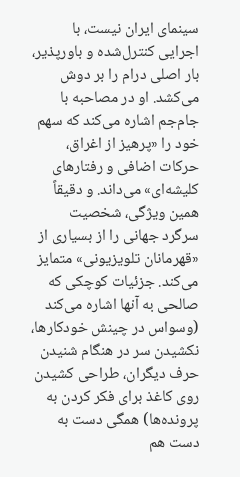سینمای ایران نیست، با اجرایی کنترل‌شده و باورپذیر، بار اصلی درام را بر دوش می‌کشد. او در مصاحبه با جام‌جم اشاره می‌کند که سهم خود را «پرهیز از اغراق، حرکات اضافی و رفتارهای کلیشه‌ای» می‌داند. و دقیقاً همین ویژگی، شخصیت سرگرد جهانی را از بسیاری از «قهرمانان تلویزیونی» متمایز می‌کند. جزئیات کوچکی که صالحی به آنها اشاره می‌کند (وسواس در چینش خودکارها، نکشیدن سر در هنگام شنیدن حرف دیگران، طراحی کشیدن روی کاغذ برای فکر کردن به پرونده‌ها) همگی دست به دست هم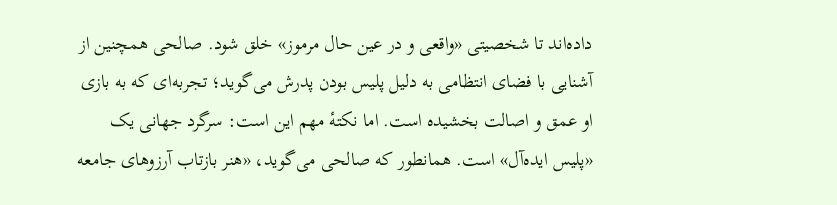داده‌اند تا شخصیتی «واقعی و در عین حال مرموز» خلق شود. صالحی همچنین از آشنایی با فضای انتظامی به دلیل پلیس بودن پدرش می‌گوید؛ تجربه‌ای که به بازی او عمق و اصالت بخشیده است. اما نکتهٔ مهم این است: سرگرد جهانی یک «پلیس ایده‌آل» است. همانطور که صالحی می‌گوید، «هنر بازتاب آرزوهای جامعه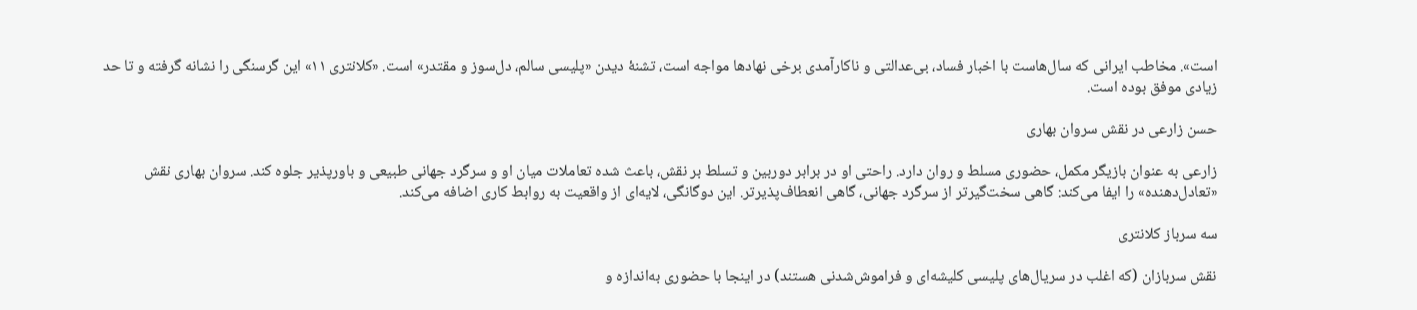است». مخاطب ایرانی که سال‌هاست با اخبار فساد، بی‌عدالتی و ناکارآمدی برخی نهادها مواجه است، تشنهٔ دیدن «پلیسی سالم، دل‌سوز و مقتدر» است. «کلانتری ۱۱» این گرسنگی را نشانه گرفته و تا حد زیادی موفق بوده است.

حسن زارعی در نقش سروان بهاری

زارعی به عنوان بازیگر مکمل، حضوری مسلط و روان دارد. راحتی او در برابر دوربین و تسلط بر نقش، باعث شده تعاملات میان او و سرگرد جهانی طبیعی و باورپذیر جلوه کند. سروان بهاری نقش «تعادل‌دهنده» را ایفا می‌کند: گاهی سخت‌گیرتر از سرگرد جهانی، گاهی انعطاف‌پذیرتر. این دوگانگی، لایه‌ای از واقعیت به روابط کاری اضافه می‌کند.

سه سرباز کلانتری

نقش سربازان (که اغلب در سریال‌های پلیسی کلیشه‌ای و فراموش‌شدنی هستند) در اینجا با حضوری به‌اندازه و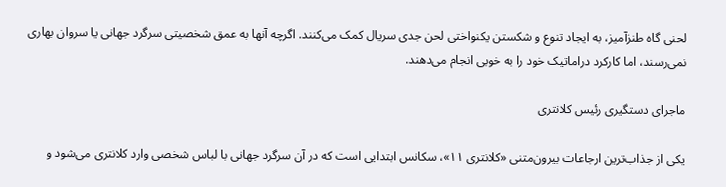لحنی گاه طنزآمیز، به ایجاد تنوع و شکستن یکنواختی لحن جدی سریال کمک می‌کنند. اگرچه آنها به عمق شخصیتی سرگرد جهانی یا سروان بهاری نمی‌رسند، اما کارکرد دراماتیک خود را به خوبی انجام می‌دهند.

ماجرای دستگیری رئیس کلانتری

یکی از جذاب‌ترین ارجاعات بیرون‌متنی «کلانتری ۱۱»، سکانس ابتدایی است که در آن سرگرد جهانی با لباس شخصی وارد کلانتری می‌شود و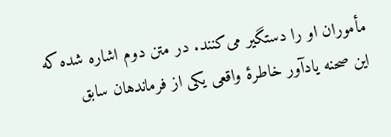مأموران او را دستگیر می‌کنند. در متن دوم اشاره شده که این صحنه یادآور خاطرهٔ واقعی یکی از فرماندهان سابق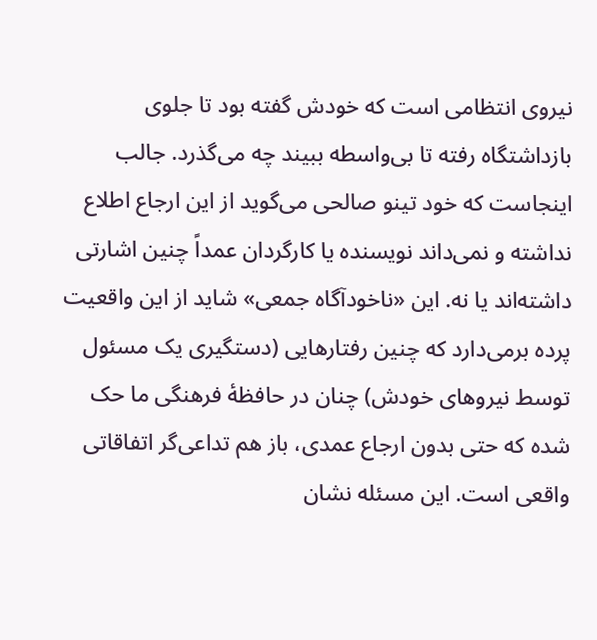نیروی انتظامی است که خودش گفته بود تا جلوی بازداشتگاه رفته تا بی‌واسطه ببیند چه می‌گذرد. جالب اینجاست که خود تینو صالحی می‌گوید از این ارجاع اطلاع نداشته و نمی‌داند نویسنده یا کارگردان عمداً چنین اشارتی داشته‌اند یا نه. این «ناخودآگاه جمعی» شاید از این واقعیت پرده برمی‌دارد که چنین رفتارهایی (دستگیری یک مسئول توسط نیروهای خودش) چنان در حافظهٔ فرهنگی ما حک شده که حتی بدون ارجاع عمدی، باز هم تداعی‌گر اتفاقاتی واقعی است. این مسئله نشان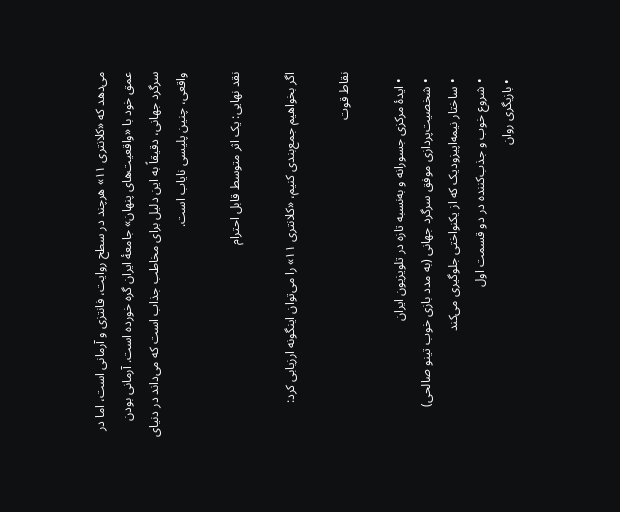می‌دهد که «کلانتری ۱۱» هرچند در سطح روایت، فانتزی و آرمانی است، اما در عمق خود با «واقعیت‌های پنهان» جامعهٔ ایران گره خورده است. آرمانی بودن سرگرد جهانی، دقیقاً به این دلیل برای مخاطب جذاب است که می‌داند در دنیای واقعی، چنین پلیسی نایاب است.

نقد نهایی: یک اثر متوسط قابل احترام

اگر بخواهیم جمع‌بندی کنیم، «کلانتری ۱۱» را می‌توان اینگونه ارزیابی کرد:

نقاط قوت

  • ایدهٔ مرکزی جسورانه و به‌نسبه تازه در تلویزیون ایران
  • شخصیت‌پردازی موفق سرگرد جهانی (به مدد بازی خوب تینو صالحی)
  • ساختار نیمه‌اپیزودیک که از یکنواختی جلوگیری می‌کند
  • شروع خوب و جذب‌کننده در دو قسمت اول
  • بازیگری روان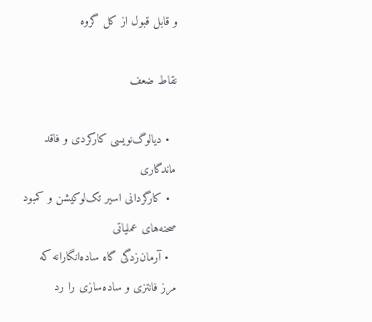و قابل قبول از کل گروه

نقاط ضعف

  • دیالوگ‌نویسی کارکردی و فاقد ماندگاری
  • کارگردانی اسیر تک‌لوکیشن و کمبود صحنه‌های عملیاتی
  • آرمان‌زدگی گاه ساده‌انگارانه که مرز فانتزی و ساده‌سازی را رد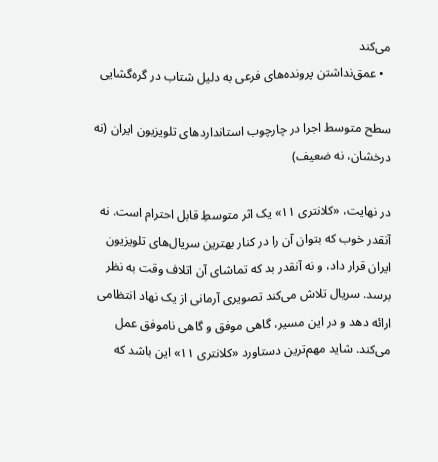می‌کند
  • عمق‌نداشتن پرونده‌های فرعی به دلیل شتاب در گره‌گشایی

سطح متوسط اجرا در چارچوب استانداردهای تلویزیون ایران (نه درخشان، نه ضعیف)

در نهایت، «کلانتری ۱۱» یک اثر متوسطِ قابل احترام است. نه آنقدر خوب که بتوان آن را در کنار بهترین سریال‌های تلویزیون ایران قرار داد، و نه آنقدر بد که تماشای آن اتلاف وقت به نظر برسد. سریال تلاش می‌کند تصویری آرمانی از یک نهاد انتظامی ارائه دهد و در این مسیر، گاهی موفق و گاهی ناموفق عمل می‌کند. شاید مهم‌ترین دستاورد «کلانتری ۱۱» این باشد که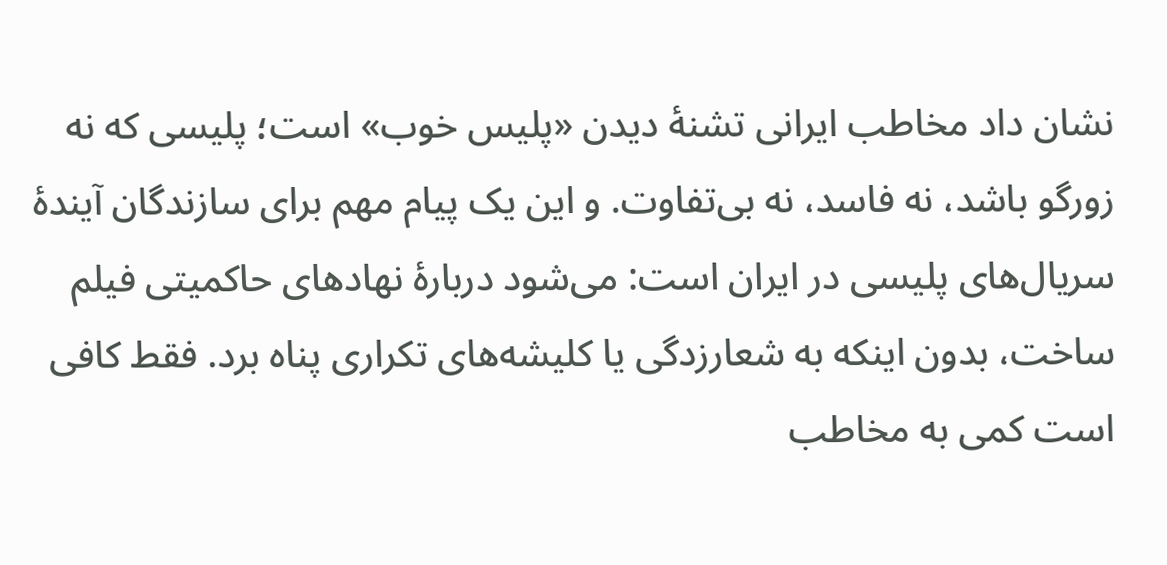نشان داد مخاطب ایرانی تشنهٔ دیدن «پلیس خوب» است؛ پلیسی که نه زورگو باشد، نه فاسد، نه بی‌تفاوت. و این یک پیام مهم برای سازندگان آیندهٔ سریال‌های پلیسی در ایران است: می‌شود دربارهٔ نهادهای حاکمیتی فیلم ساخت، بدون اینکه به شعارزدگی یا کلیشه‌های تکراری پناه برد. فقط کافی است کمی به مخاطب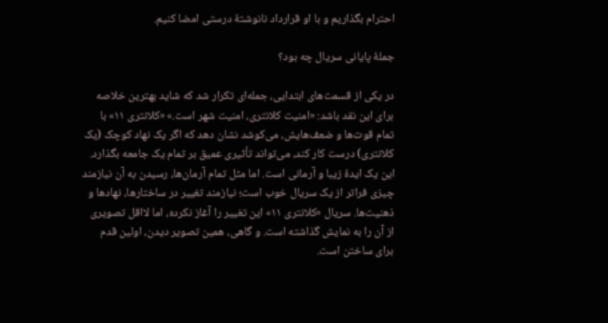احترام بگذاریم و با او قرارداد نانوشتهٔ درستی امضا کنیم.

جملهٔ پایانی سریال چه بود؟

در یکی از قسمت‌های ابتدایی، جمله‌ای تکرار شد که شاید بهترین خلاصه برای این نقد باشد: «امنیت کلانتری، امنیت شهر است.» «کلانتری ۱۱» با تمام قوت‌ها و ضعف‌هایش، می‌کوشد نشان دهد که اگر یک نهاد کوچک (یک کلانتری) درست کار کند، می‌تواند تأثیری عمیق بر تمام یک جامعه بگذارد. این یک ایدهٔ زیبا و آرمانی است. اما مثل تمام آرمان‌ها، رسیدن به آن نیازمند چیزی فراتر از یک سریال خوب است؛ نیازمند تغییر در ساختارها، نهادها و ذهنیت‌ها. سریال «کلانتری ۱۱» این تغییر را آغاز نکرده، اما لااقل تصویری از آن را به نمایش گذاشته است. و گاهی، همین تصویر دیدن، اولین قدم برای ساختن است.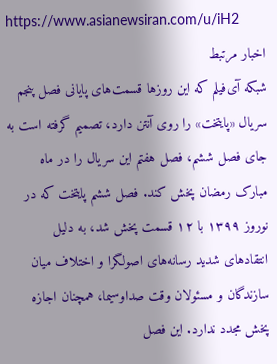https://www.asianewsiran.com/u/iH2
اخبار مرتبط
شبکه آی‌فیلم که این روزها قسمت‌های پایانی فصل پنجم سریال «پایتخت» را روی آنتن دارد، تصمیم گرفته است به جای فصل ششم، فصل هفتم این سریال را در ماه مبارک رمضان پخش کند. فصل ششم پایتخت که در نوروز ۱۳۹۹ با ۱۲ قسمت پخش شد، به دلیل انتقادهای شدید رسانه‌های اصولگرا و اختلاف میان سازندگان و مسئولان وقت صداوسیما، همچنان اجازه پخش مجدد ندارد. این فصل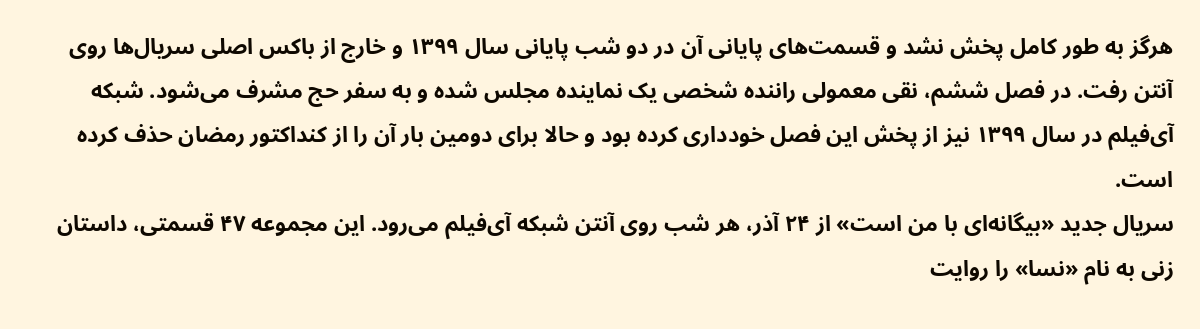هرگز به طور کامل پخش نشد و قسمت‌های پایانی آن در دو شب پایانی سال ۱۳۹۹ و خارج از باکس اصلی سریال‌ها روی آنتن رفت. در فصل ششم، نقی معمولی راننده شخصی یک نماینده مجلس شده و به سفر حج مشرف می‌شود. شبکه آی‌فیلم در سال ۱۳۹۹ نیز از پخش این فصل خودداری کرده بود و حالا برای دومین بار آن را از کنداکتور رمضان حذف کرده است.
سریال جدید «بیگانه‌ای با من است» از ۲۴ آذر، هر شب روی آنتن شبکه آی‌فیلم می‌رود. این مجموعه ۴۷ قسمتی، داستان زنی به نام «نسا» را روایت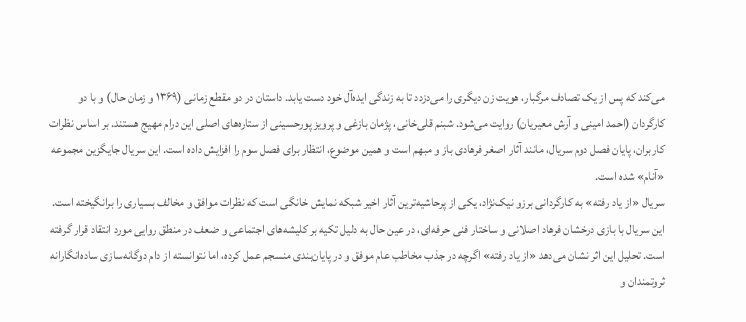می‌کند که پس از یک تصادف مرگبار، هویت زن دیگری را می‌دزدد تا به زندگی ایده‌آل خود دست یابد. داستان در دو مقطع زمانی (۱۳۶۹ و زمان حال) و با دو کارگردان (احمد امینی و آرش معیریان) روایت می‌شود. شبنم قلی‌خانی، پژمان بازغی و پرویز پورحسینی از ستاره‌های اصلی این درام مهیج هستند. بر اساس نظرات کاربران، پایان فصل دوم سریال، مانند آثار اصغر فرهادی باز و مبهم است و همین موضوع، انتظار برای فصل سوم را افزایش داده است. این سریال جایگزین مجموعه «آنام» شده است.
سریال «از یاد رفته» به کارگردانی برزو نیک‌نژاد، یکی از پرحاشیه‌ترین آثار اخیر شبکه نمایش خانگی است که نظرات موافق و مخالف بسیاری را برانگیخته است. این سریال با بازی درخشان فرهاد اصلانی و ساختار فنی حرفه‌ای، در عین حال به دلیل تکیه بر کلیشه‌های اجتماعی و ضعف در منطق روایی مورد انتقاد قرار گرفته است. تحلیل این اثر نشان می‌دهد «از یاد رفته» اگرچه در جذب مخاطب عام موفق و در پایان‌بندی منسجم عمل کرده، اما نتوانسته از دام دوگانه‌سازی ساده‌انگارانه ثروتمندان و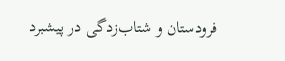فرودستان و شتاب‌زدگی در پیشبرد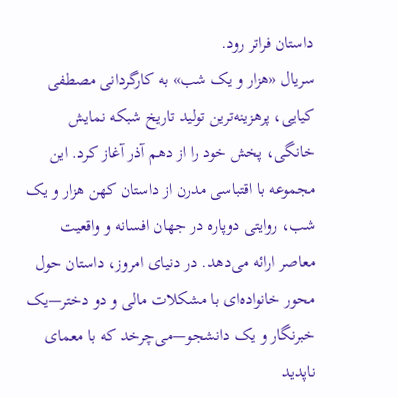داستان فراتر رود.
سریال «هزار و یک شب» به کارگردانی مصطفی کیایی، پرهزینه‌ترین تولید تاریخ شبکه نمایش خانگی، پخش خود را از دهم آذر آغاز کرد. این مجموعه با اقتباسی مدرن از داستان کهن هزار و یک شب، روایتی دوپاره در جهان افسانه و واقعیت معاصر ارائه می‌دهد. در دنیای امروز، داستان حول محور خانواده‌ای با مشکلات مالی و دو دختر—یک خبرنگار و یک دانشجو—می‌چرخد که با معمای ناپدید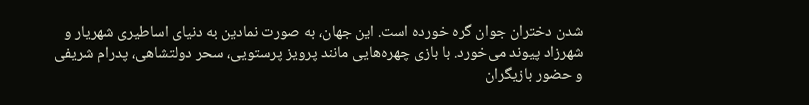شدن دختران جوان گره خورده است. این جهان، به صورت نمادین به دنیای اساطیری شهریار و شهرزاد پیوند می‌خورد. با بازی چهره‌هایی مانند پرویز پرستویی، سحر دولتشاهی، پدرام شریفی و حضور بازیگران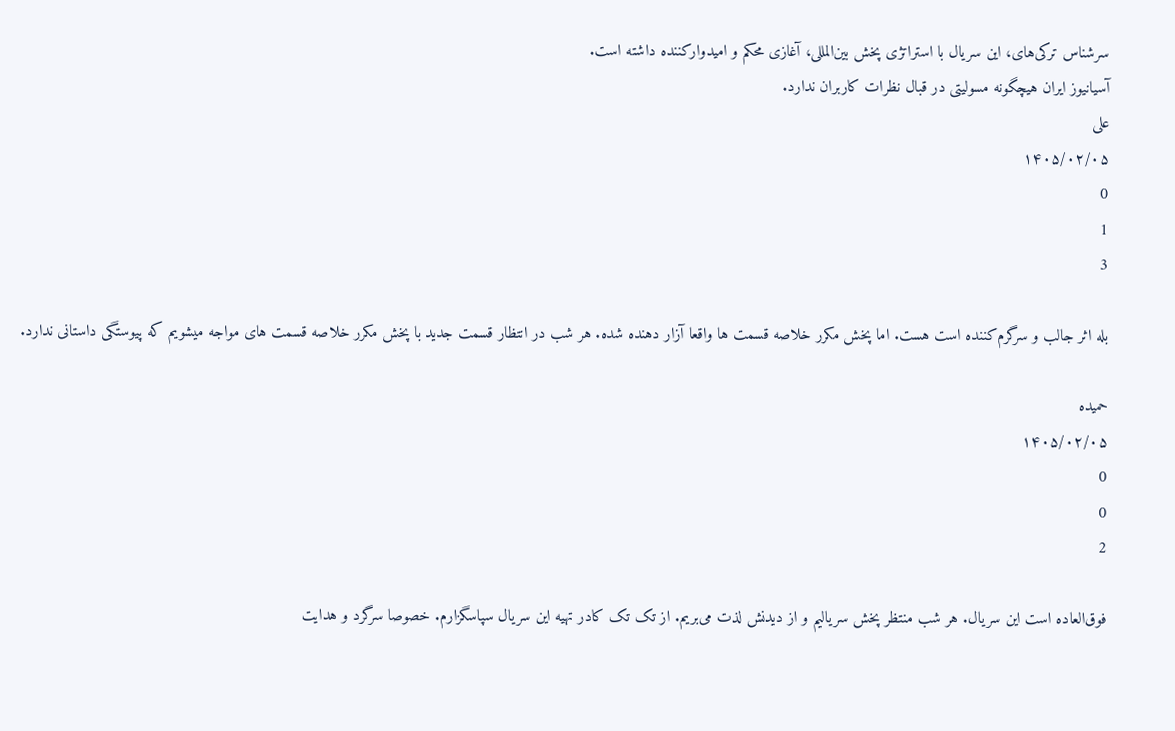سرشناس ترکی‌های، این سریال با استراتژی پخش بین‌المللی، آغازی محکم و امیدوارکننده داشته است.
آسیانیوز ایران هیچگونه مسولیتی در قبال نظرات کاربران ندارد.
علی
۱۴۰۵/۰۲/۰۵
0
1
3

بله اثر جالب و سرگرم‌کننده است هست. اما پخش مکرر خلاصه قسمت ها واقعا آزار دهنده شده. هر شب در انتظار قسمت جدید با پخش مکرر خلاصه قسمت های مواجه میشویم که پیوستگی داستانی ندارد.

حمیده
۱۴۰۵/۰۲/۰۵
0
0
2

فوق‌العاده است این سریال. هر شب منتظر پخش سریالیم و از دیدنش لذت می‌بریم. از تک تک کادر تهیه این سریال سپاسگزارم. خصوصا سرگرد و هدایت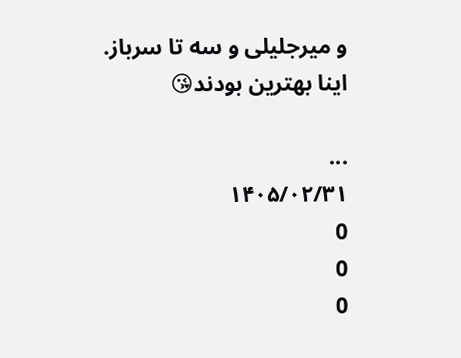و میرجلیلی و سه تا سرباز. اینا بهترین بودند😘

...
۱۴۰۵/۰۲/۳۱
0
0
0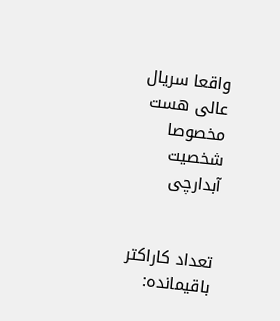واقعا سریال عالی هست مخصوصا شخصیت آبدارچی


تعداد کاراکتر باقیمانده: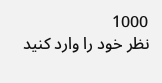1000
نظر خود را وارد کنید